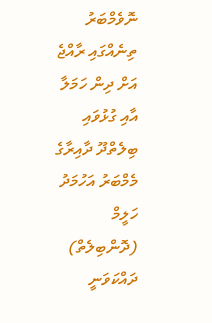ނޮވެމްބަރު ތިނެއްގައި ރާއްޖެ އަށް ދިން ހަމަލާ އާއި ގުޅުވައި ބިލެތްދޫ ދާއިރާގެ މެމްބަރު އަހުމަދު ހަލީމް (ދޮންބިލެތް) ދައްކަވަނީ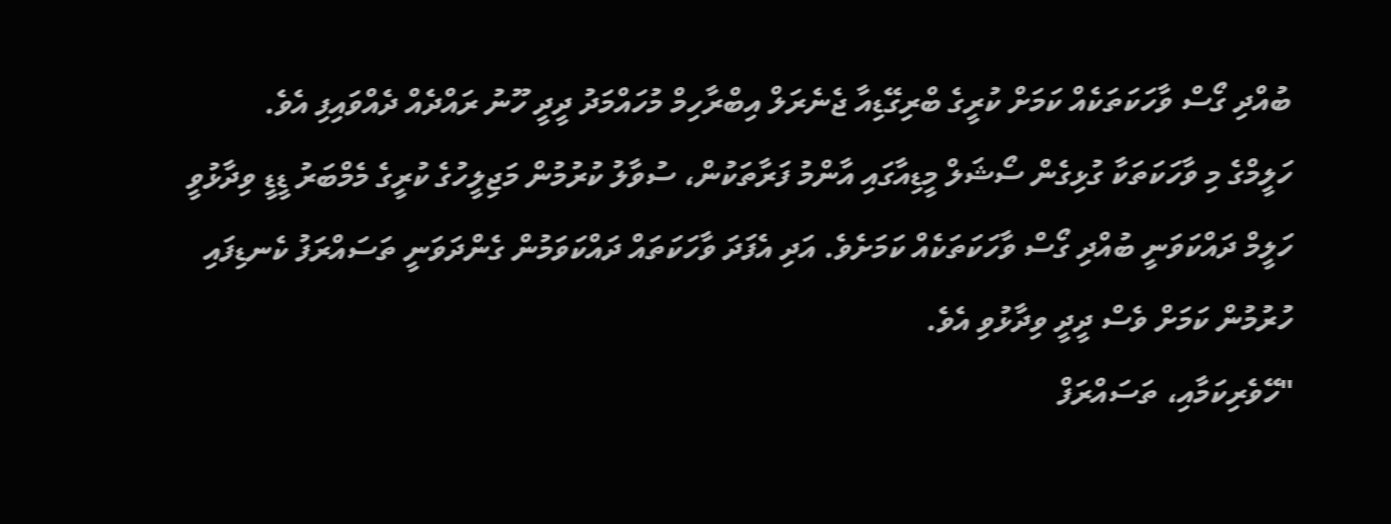ބުއްދި ގޯސް ވާހަކަތަކެއް ކަމަށް ކުރީގެ ބްރިގޭޑިއާ ޖެނެރަލް އިބްރާހިމް މުހައްމަދު ދީދީ ހޫނު ރައްދެއް ދެއްވައިފި އެވެ.
ހަލީމްގެ މި ވާހަކަތަކާ ގުޅިގެން ސޯޝަލް މީޑިއާގައި އާންމު ފަރާތަކުން، ސުވާލު ކުރުމުން މަޖިލީހުގެ ކުރީގެ މެމްބަރު ޑީޑީ ވިދާޅުވީ ހަލީމް ދައްކަވަނީ ބުއްދި ގޯސް ވާހަކަތަކެއް ކަމަށެވެ. އަދި އެފަދަ ވާހަކަތައް ދައްކަވަމުން ގެންދަވަނީ ތަސައްރަފު ކެނޑިފައި ހުރުމުން ކަމަށް ވެސް ދީދީ ވިދާޅުވި އެވެ.
"ހޭވެރިކަމާއި، ތަސައްރަފް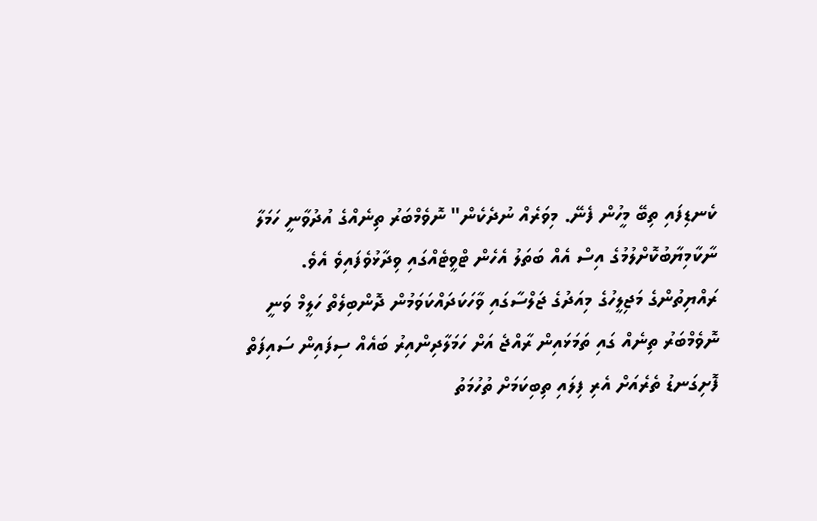ކެނޑިފައި ތިބޭ މީހުން ފެނޭ. މިވަރެއް ނުދެކެން" ނޮވެމްބަރު ތިނެއްގެ އުދުވާނީ ހަމަލާ ނާކާމިޔާބުކޮށްލުމުގެ އިސް އެއް ބަތަލު އެހެން ޓްވީޓެއްގައި ވިދާޅުވެފައިވެ އެވެ.
ރައްޔިތުންގެ މަޖިލީހުގެ މިއަދުގެ ޖަލްސާގައި ވާހަކަދައްކަވަމުން ދޮންބިލެތް ހަލީމް ވަނީ ނޮވެމްބަރު ތިނެއް ގައި ތަމަޅައިން ރާއްޖެ އަށް ހަމަލާދިންއިރު ބައެއް ސިފައިން ސައިފަތް ފޮށިގަނޑު ތެރެއަށް އެރި ފިލައި ތިބިކަމަށް ތުހުމަތު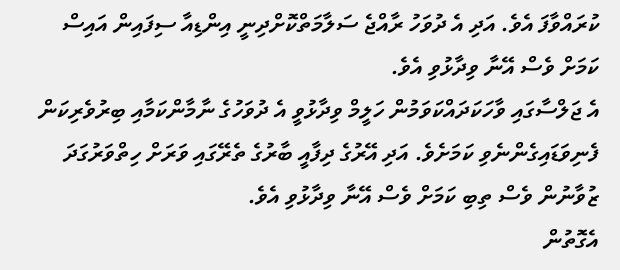ކުރައްވާފަ އެވެ. އަދި އެ ދުވަހު ރާއްޖެ ސަލާމަތްކޮށްދިނީ އިންޑިއާ ސިފައިން އައިސް ކަމަށް ވެސް އޭނާ ވިދާޅުވި އެވެ.
އެ ޖަލްސާގައި ވާހަކަދައްކަވަމުން ހަލީމް ވިދާޅުވީ އެ ދުވަހުގެ ނާމާންކަމާއި ބިރުވެރިކަން ފެނިވަޑައިގެންނެވި ކަމަށެވެ. އަދި އޭރުގެ ދިފާއީ ބާރުގެ ތެރޭގައި ވަރަށް ހިތްވަރުގަދަ ޒުވާނުން ވެސް ތިބި ކަމަށް ވެސް އޭނާ ވިދާޅުވި އެވެ.
އެގޮތުން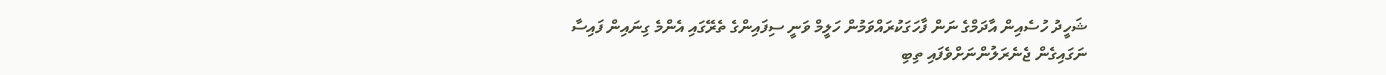ޝަހީދު ހުސެއިން އާދަމްގެ ނަން ފާހަގަކުރައްވަމުން ހަލީމް ވަނީ ސިފައިންގެ ތެރޭގައި އެންމެ ގިނައިން ފައިސާ ނަގައިގެން ޖެނެރަލުންނަށްވެފައި ތިބި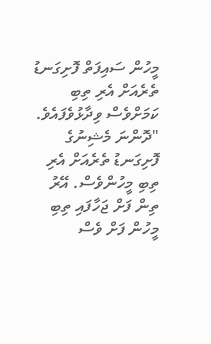މީހުން ސައިފަތް ފޮށިގަނޑު ތެރެއަށް އެރި ތިބި ކަމަށްވެސް ވިދާޅުވެފައެވެ.
"ދޮންނަ މެޝިނުގެ ފޮށިގަނޑު ތެރެއަށް އެރި ތިބި މީހުންވެސް. އޭރު ތިން ފަށް ޖަހާފައި ތިބި މީހުން ފަށް ވެސް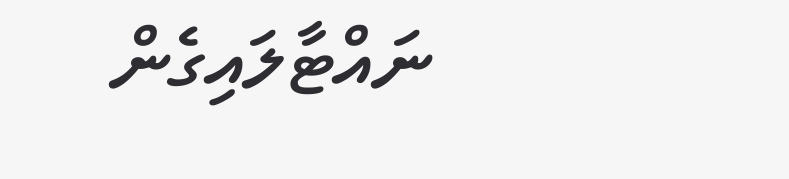ނައްޓާލައިގެން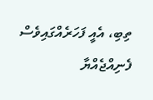ތިބި، އެއީ ފަހަރެއްގައިވެސް ފެނިއްޖެއްޔާ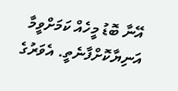އޭނާ ބޮޑު މީހެއް ކަމަށްވީމާ އަނިޔާކޮށްފާނެތީ. އެވަރުގެ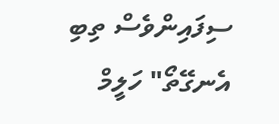ސިފައިންވެސް ތިބި އެނގޭތޯ" ހަލީމް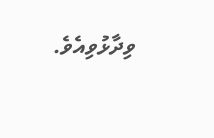ވިދާޅުވިއެވެ.